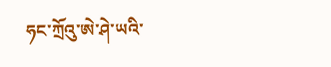ཧང་ཀྲོའུ་ཨེ་ཤེ་ཡའི་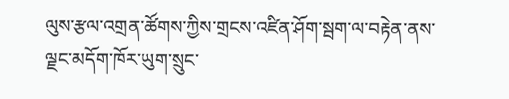ལུས་རྩལ་འགྲན་ཚོགས་ཀྱིས་གྲངས་འཛིན་ཤོག་སྦག་ལ་བརྟེན་ནས་ལྗང་མདོག་ཁོར་ཡུག་སྲུང་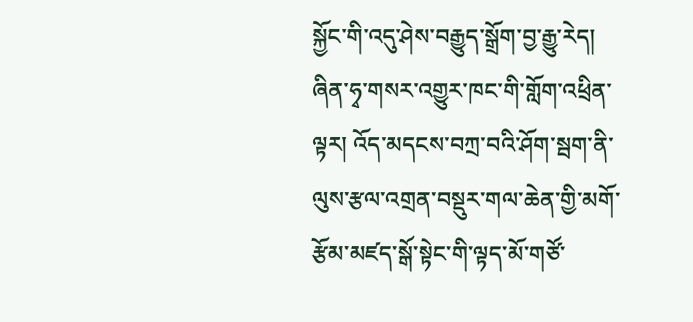སྐྱོང་གི་འདུ་ཤེས་བརྒྱུད་སྒྲོག་བྱ་རྒྱུ་རེད།
ཞིན་ཧྭ་གསར་འགྱུར་ཁང་གི་གློག་འཕྲིན་ལྟར། འོད་མདངས་བཀྲ་བའི་ཤོག་སྦག་ནི་ལུས་རྩལ་འགྲན་བསྡུར་གལ་ཆེན་གྱི་མགོ་རྩོམ་མཛད་སྒོ་སྟེང་གི་ལྟད་མོ་གཙོ་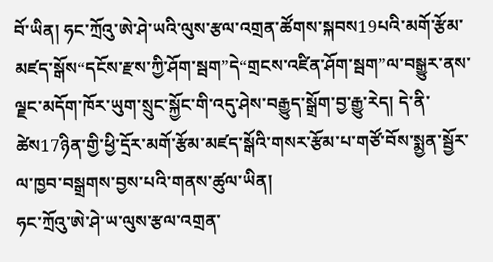བོ་ཡིན། ཧང་ཀྲོའུ་ཨེ་ཤེ་ཡའི་ལུས་རྩལ་འགྲན་ཚོགས་སྐབས19པའི་མགོ་རྩོམ་མཛད་སྒོས“དངོས་རྫས་ཀྱི་ཤོག་སྦག”དེ“གྲངས་འཛིན་ཤོག་སྦག”ལ་བསྒྱུར་ནས་ལྗང་མདོག་ཁོར་ཡུག་སྲུང་སྐྱོང་གི་འདུ་ཤེས་བརྒྱུད་སྒྲོག་བྱ་རྒྱུ་རེད། དེ་ནི་ཚེས17ཉིན་གྱི་ཕྱི་དྲོར་མགོ་རྩོམ་མཛད་སྒོའི་གསར་རྩོམ་པ་གཙོ་བོས་སྨྱན་སྦྱོར་ལ་ཁྱབ་བསྒྲགས་བྱས་པའི་གནས་ཚུལ་ཡིན།
ཧང་ཀྲོའུ་ཨེ་ཤེ་ཡ་ལུས་རྩལ་འགྲན་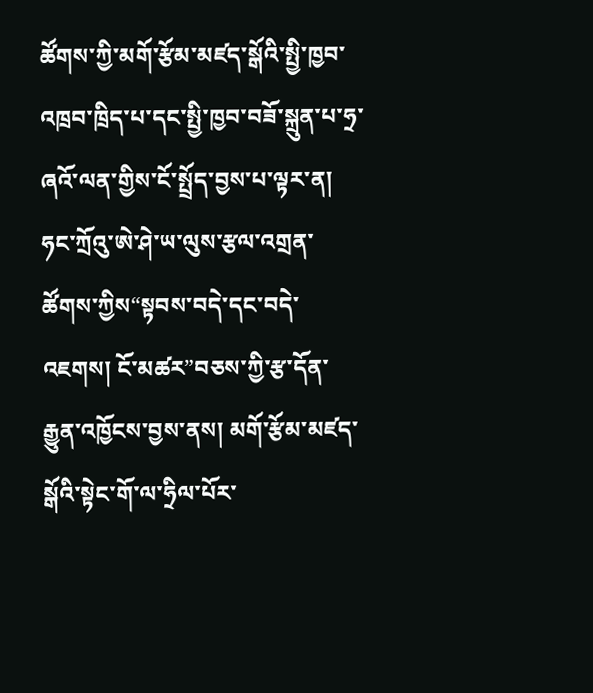ཚོགས་ཀྱི་མགོ་རྩོམ་མཛད་སྒོའི་སྤྱི་ཁྱབ་འཁྲབ་ཁྲིད་པ་དང་སྤྱི་ཁྱབ་བཟོ་སྐྲུན་པ་ཧྲ་ཞའོ་ལན་གྱིས་ངོ་སྤྲོད་བྱས་པ་ལྟར་ན། ཧང་ཀྲོའུ་ཨེ་ཤེ་ཡ་ལུས་རྩལ་འགྲན་ཚོགས་ཀྱིས“སྟབས་བདེ་དང་བདེ་འཇགས། ངོ་མཚར”བཅས་ཀྱི་རྩ་དོན་རྒྱུན་འཁྱོངས་བྱས་ནས། མགོ་རྩོམ་མཛད་སྒོའི་སྟེང་གོ་ལ་ཧྲིལ་པོར་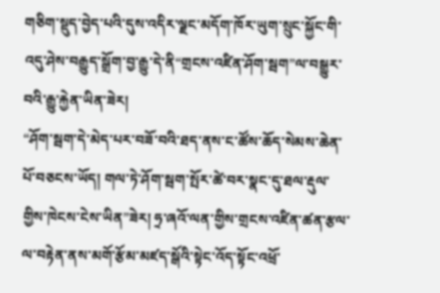གཅིག་སྡུད་བྱེད་པའི་དུས་འདིར་ལྗང་མདོག་ཁོར་ཡུག་སྲུང་སྐྱོང་གི་འདུ་ཤེས་བརྒྱུད་སྒྲོག་བྱ་རྒྱུ་དེ་ནི“གྲངས་འཛིན་ཤོག་སྦག”ལ་བསྒྱུར་བའི་རྒྱུ་རྐྱེན་ཡིན་ཟེར།
“ཤོག་སྦག་དེ་མེད་པར་བཟོ་བའི་ཐད་ནས་ང་ཚོས་ཆོད་སེམས་ཆེན་པོ་བཅངས་ཡོད། གལ་ཏེ་ཤོག་སྦག་སྤོར་ཚེ་བར་སྣང་དུ་ཐལ་རྡུལ་གྱིས་ཁེངས་ངེས་ཡིན”ཟེར། ཧྲ་ཞའོ་ལན་གྱིས་གྲངས་འཛིན་ཚན་རྩལ་ལ་བརྟེན་ནས་མགོ་རྩོམ་མཛད་སྒོའི་སྟེང་འོད་སྟོང་འཕྲོ་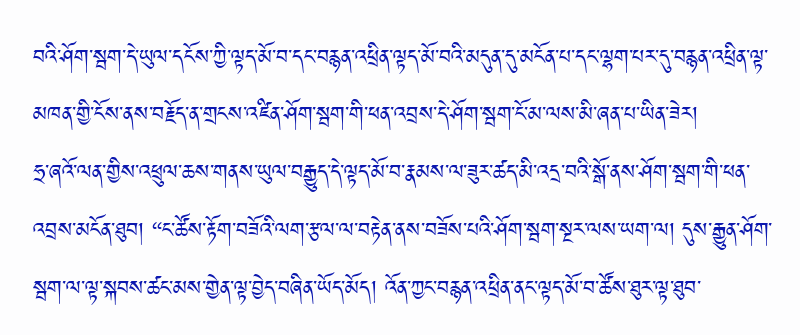བའི་ཤོག་སྦག་དེ་ཡུལ་དངོས་ཀྱི་ལྟད་མོ་བ་དང་བརྙན་འཕྲིན་ལྟད་མོ་བའི་མདུན་དུ་མངོན་པ་དང་ལྷག་པར་དུ་བརྙན་འཕྲིན་ལྟ་མཁན་གྱི་ངོས་ནས་བརྗོད་ན་གྲངས་འཛིན་ཤོག་སྦག་གི་ཕན་འབྲས་དེ་ཤོག་སྦག་ངོ་མ་ལས་མི་ཞན་པ་ཡིན་ཟེར།
ཧྲ་ཞའོ་ལན་གྱིས་འཕྲུལ་ཆས་གནས་ཡུལ་བརྒྱུད་དེ་ལྟད་མོ་བ་རྣམས་ལ་ཟུར་ཚད་མི་འདྲ་བའི་སྒོ་ནས་ཤོག་སྦག་གི་ཕན་འབྲས་མངོན་ཐུབ། “ང་ཚོས་རྟོག་བཟོའི་ལག་རྩལ་ལ་བརྟེན་ནས་བཟོས་པའི་ཤོག་སྦག་སྔར་ལས་ཡག་ལ། དུས་རྒྱུན་ཤོག་སྦག་ལ་ལྟ་སྐབས་ཚང་མས་གྱེན་ལྟ་བྱེད་བཞིན་ཡོད་མོད། འོན་ཀྱང་བརྙན་འཕྲིན་ནང་ལྟད་མོ་བ་ཚོས་ཐུར་ལྟ་ཐུབ་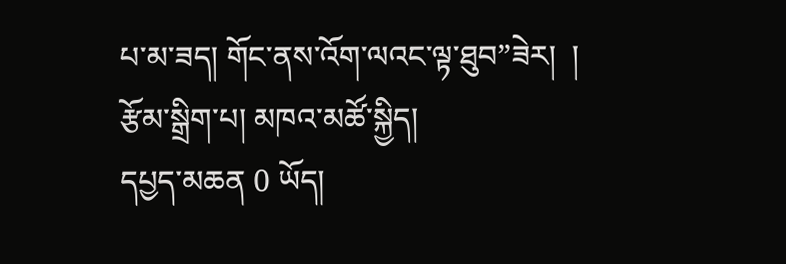པ་མ་ཟད། གོང་ནས་འོག་ལའང་ལྟ་ཐུབ”ཟེར།  །
རྩོམ་སྒྲིག་པ། མཁའ་མཚོ་སྐྱིད།
དཔྱད་མཆན 0 ཡོད།